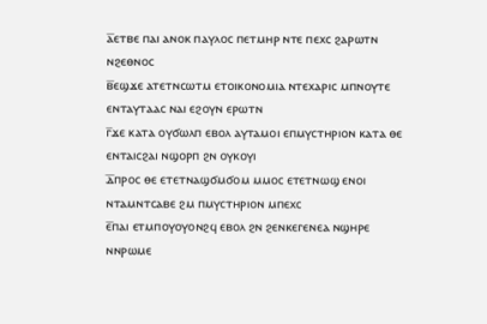ⲁ̅ⲉⲧⲃⲉ ⲡⲁⲓ ⲁⲛⲟⲕ ⲡⲁⲩⲗⲟⲥ ⲡⲉⲧⲙⲏⲣ ⲛⲧⲉ ⲡⲉⲭⲥ ϩⲁⲣⲱⲧⲛ ⲛϩⲉⲑⲛⲟⲥ
ⲃ̅ⲉϣϫⲉ ⲁⲧⲉⲧⲛⲥⲱⲧⲙ ⲉⲧⲟⲓⲕⲟⲛⲟⲙⲓⲁ ⲛⲧⲉⲭⲁⲣⲓⲥ ⲙⲡⲛⲟⲩⲧⲉ ⲉⲛⲧⲁⲩⲧⲁⲁⲥ ⲛⲁⲓ ⲉϩⲟⲩⲛ ⲉⲣⲱⲧⲛ
ⲅ̅ϫⲉ ⲕⲁⲧⲁ ⲟⲩϭⲱⲗⲡ ⲉⲃⲟⲗ ⲁⲩⲧⲁⲙⲟⲓ ⲉⲡⲙⲩⲥⲧⲏⲣⲓⲟⲛ ⲕⲁⲧⲁ ⲑⲉ ⲉⲛⲧⲁⲓⲥϩⲁⲓ ⲛϣⲟⲣⲡ ϩⲛ ⲟⲩⲕⲟⲩⲓ
ⲇ̅ⲡⲣⲟⲥ ⲑⲉ ⲉⲧⲉⲧⲛⲁϣϭⲙϭⲟⲙ ⲙⲙⲟⲥ ⲉⲧⲉⲧⲛⲱϣ ⲉⲛⲟⲓ ⲛⲧⲁⲙⲛⲧⲥⲁⲃⲉ ϩⲙ ⲡⲙⲩⲥⲧⲏⲣⲓⲟⲛ ⲙⲡⲉⲭⲥ
ⲉ̅ⲡⲁⲓ ⲉⲧⲙⲡⲟⲩⲟⲩⲟⲛϩϥ ⲉⲃⲟⲗ ϩⲛ ϩⲉⲛⲕⲉⲅⲉⲛⲉⲁ ⲛϣⲏⲣⲉ ⲛⲛⲣⲱⲙⲉ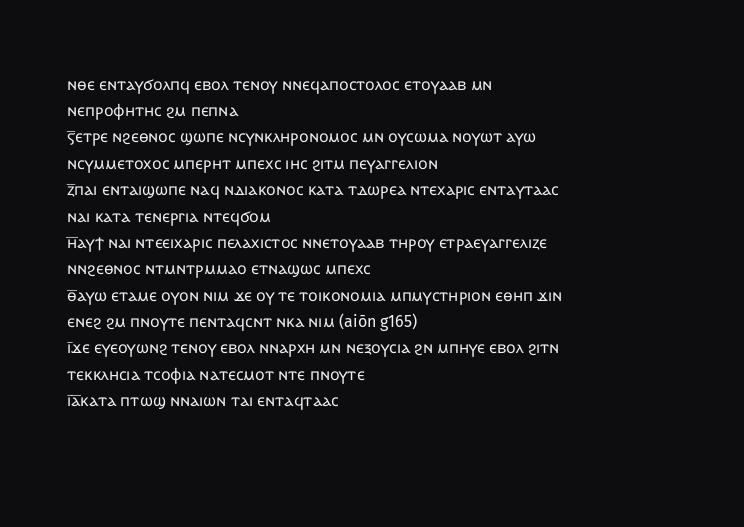ⲛⲑⲉ ⲉⲛⲧⲁⲩϭⲟⲗⲡϥ ⲉⲃⲟⲗ ⲧⲉⲛⲟⲩ ⲛⲛⲉϥⲁⲡⲟⲥⲧⲟⲗⲟⲥ ⲉⲧⲟⲩⲁⲁⲃ ⲙⲛ ⲛⲉⲡⲣⲟⲫⲏⲧⲏⲥ ϩⲙ ⲡⲉⲡⲛⲁ
ⲋ̅ⲉⲧⲣⲉ ⲛϩⲉⲑⲛⲟⲥ ϣⲱⲡⲉ ⲛⲥⲩⲛⲕⲗⲏⲣⲟⲛⲟⲙⲟⲥ ⲙⲛ ⲟⲩⲥⲱⲙⲁ ⲛⲟⲩⲱⲧ ⲁⲩⲱ ⲛⲥⲩⲙⲙⲉⲧⲟⲭⲟⲥ ⲙⲡⲉⲣⲏⲧ ⲙⲡⲉⲭⲥ ⲓⲏⲥ ϩⲓⲧⲙ ⲡⲉⲩⲁⲅⲅⲉⲗⲓⲟⲛ
ⲍ̅ⲡⲁⲓ ⲉⲛⲧⲁⲓϣⲱⲡⲉ ⲛⲁϥ ⲛⲇⲓⲁⲕⲟⲛⲟⲥ ⲕⲁⲧⲁ ⲧⲇⲱⲣⲉⲁ ⲛⲧⲉⲭⲁⲣⲓⲥ ⲉⲛⲧⲁⲩⲧⲁⲁⲥ ⲛⲁⲓ ⲕⲁⲧⲁ ⲧⲉⲛⲉⲣⲅⲓⲁ ⲛⲧⲉϥϭⲟⲙ
ⲏ̅ⲁⲩϯ ⲛⲁⲓ ⲛⲧⲉⲉⲓⲭⲁⲣⲓⲥ ⲡⲉⲗⲁⲭⲓⲥⲧⲟⲥ ⲛⲛⲉⲧⲟⲩⲁⲁⲃ ⲧⲏⲣⲟⲩ ⲉⲧⲣⲁⲉⲩⲁⲅⲅⲉⲗⲓⲍⲉ ⲛⲛϩⲉⲑⲛⲟⲥ ⲛⲧⲙⲛⲧⲣⲙⲙⲁⲟ ⲉⲧⲛⲁϣⲱⲥ ⲙⲡⲉⲭⲥ
ⲑ̅ⲁⲩⲱ ⲉⲧⲁⲙⲉ ⲟⲩⲟⲛ ⲛⲓⲙ ϫⲉ ⲟⲩ ⲧⲉ ⲧⲟⲓⲕⲟⲛⲟⲙⲓⲁ ⲙⲡⲙⲩⲥⲧⲏⲣⲓⲟⲛ ⲉⲑⲏⲡ ϫⲓⲛ ⲉⲛⲉϩ ϩⲙ ⲡⲛⲟⲩⲧⲉ ⲡⲉⲛⲧⲁϥⲥⲛⲧ ⲛⲕⲁ ⲛⲓⲙ (aiōn g165)
ⲓ̅ϫⲉ ⲉⲩⲉⲟⲩⲱⲛϩ ⲧⲉⲛⲟⲩ ⲉⲃⲟⲗ ⲛⲛⲁⲣⲭⲏ ⲙⲛ ⲛⲉⲝⲟⲩⲥⲓⲁ ϩⲛ ⲙⲡⲏⲩⲉ ⲉⲃⲟⲗ ϩⲓⲧⲛ ⲧⲉⲕⲕⲗⲏⲥⲓⲁ ⲧⲥⲟⲫⲓⲁ ⲛⲁⲧⲉⲥⲙⲟⲧ ⲛⲧⲉ ⲡⲛⲟⲩⲧⲉ
ⲓ̅ⲁ̅ⲕⲁⲧⲁ ⲡⲧⲱϣ ⲛⲛⲁⲓⲱⲛ ⲧⲁⲓ ⲉⲛⲧⲁϥⲧⲁⲁⲥ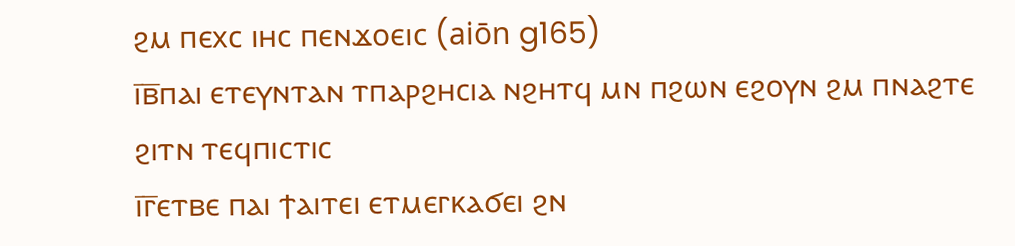ϩⲙ ⲡⲉⲭⲥ ⲓⲏⲥ ⲡⲉⲛϫⲟⲉⲓⲥ (aiōn g165)
ⲓ̅ⲃ̅ⲡⲁⲓ ⲉⲧⲉⲩⲛⲧⲁⲛ ⲧⲡⲁⲣϩⲏⲥⲓⲁ ⲛϩⲏⲧϥ ⲙⲛ ⲡϩⲱⲛ ⲉϩⲟⲩⲛ ϩⲙ ⲡⲛⲁϩⲧⲉ ϩⲓⲧⲛ ⲧⲉϥⲡⲓⲥⲧⲓⲥ
ⲓ̅ⲅ̅ⲉⲧⲃⲉ ⲡⲁⲓ ϯⲁⲓⲧⲉⲓ ⲉⲧⲙⲉⲅⲕⲁϭⲉⲓ ϩⲛ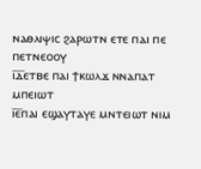ⲛⲁⲑⲗⲓⲯⲓⲥ ϩⲁⲣⲱⲧⲛ ⲉⲧⲉ ⲡⲁⲓ ⲡⲉ ⲡⲉⲧⲛⲉⲟⲟⲩ
ⲓ̅ⲇ̅ⲉⲧⲃⲉ ⲡⲁⲓ ϯⲕⲱⲗϫ ⲛⲛⲁⲡⲁⲧ ⲙⲡⲉⲓⲱⲧ
ⲓ̅ⲉ̅ⲡⲁⲓ ⲉϣⲁⲩⲧⲁⲩⲉ ⲙⲛⲧⲉⲓⲱⲧ ⲛⲓⲙ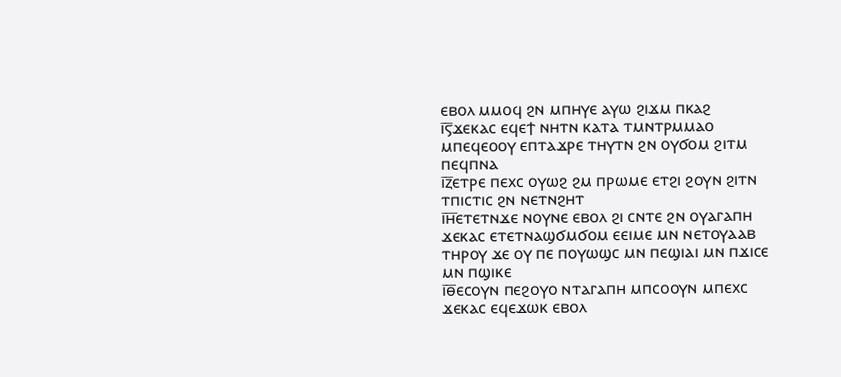ⲉⲃⲟⲗ ⲙⲙⲟϥ ϩⲛ ⲙⲡⲏⲩⲉ ⲁⲩⲱ ϩⲓϫⲙ ⲡⲕⲁϩ
ⲓ̅ⲋ̅ϫⲉⲕⲁⲥ ⲉϥⲉϯ ⲛⲏⲧⲛ ⲕⲁⲧⲁ ⲧⲙⲛⲧⲣⲙⲙⲁⲟ ⲙⲡⲉϥⲉⲟⲟⲩ ⲉⲡⲧⲁϫⲣⲉ ⲧⲏⲩⲧⲛ ϩⲛ ⲟⲩϭⲟⲙ ϩⲓⲧⲙ ⲡⲉϥⲡⲛⲁ
ⲓ̅ⲍ̅ⲉⲧⲣⲉ ⲡⲉⲭⲥ ⲟⲩⲱϩ ϩⲙ ⲡⲣⲱⲙⲉ ⲉⲧϩⲓ ϩⲟⲩⲛ ϩⲓⲧⲛ ⲧⲡⲓⲥⲧⲓⲥ ϩⲛ ⲛⲉⲧⲛϩⲏⲧ
ⲓ̅ⲏ̅ⲉⲧⲉⲧⲛϫⲉ ⲛⲟⲩⲛⲉ ⲉⲃⲟⲗ ϩⲓ ⲥⲛⲧⲉ ϩⲛ ⲟⲩⲁⲅⲁⲡⲏ ϫⲉⲕⲁⲥ ⲉⲧⲉⲧⲛⲁϣϭⲙϭⲟⲙ ⲉⲉⲓⲙⲉ ⲙⲛ ⲛⲉⲧⲟⲩⲁⲁⲃ ⲧⲏⲣⲟⲩ ϫⲉ ⲟⲩ ⲡⲉ ⲡⲟⲩⲱϣⲥ ⲙⲛ ⲡⲉϣⲓⲁⲓ ⲙⲛ ⲡϫⲓⲥⲉ ⲙⲛ ⲡϣⲓⲕⲉ
ⲓ̅ⲑ̅ⲉⲥⲟⲩⲛ ⲡⲉϩⲟⲩⲟ ⲛⲧⲁⲅⲁⲡⲏ ⲙⲡⲥⲟⲟⲩⲛ ⲙⲡⲉⲭⲥ ϫⲉⲕⲁⲥ ⲉϥⲉϫⲱⲕ ⲉⲃⲟⲗ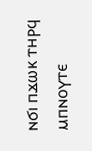ⲛϭⲓ ⲡϫⲱⲕ ⲧⲏⲣϥ ⲙⲡⲛⲟⲩⲧⲉ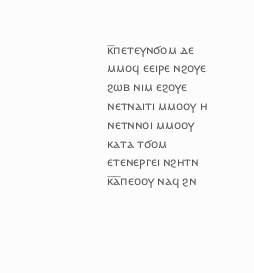ⲕ̅ⲡⲉⲧⲉⲩⲛϭⲟⲙ ⲇⲉ ⲙⲙⲟϥ ⲉⲉⲓⲣⲉ ⲛϩⲟⲩⲉ ϩⲱⲃ ⲛⲓⲙ ⲉϩⲟⲩⲉ ⲛⲉⲧⲛⲁⲓⲧⲓ ⲙⲙⲟⲟⲩ ⲏ ⲛⲉⲧⲛⲛⲟⲓ ⲙⲙⲟⲟⲩ ⲕⲁⲧⲁ ⲧϭⲟⲙ ⲉⲧⲉⲛⲉⲣⲅⲉⲓ ⲛϩⲏⲧⲛ
ⲕ̅ⲁ̅ⲡⲉⲟⲟⲩ ⲛⲁϥ ϩⲛ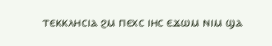ⲧⲉⲕⲕⲗⲏⲥⲓⲁ ϩⲙ ⲡⲉⲭⲥ ⲓⲏⲥ ⲉϫⲱⲙ ⲛⲓⲙ ϣⲁ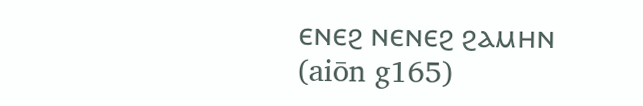ⲉⲛⲉϩ ⲛⲉⲛⲉϩ ϩⲁⲙⲏⲛ (aiōn g165)